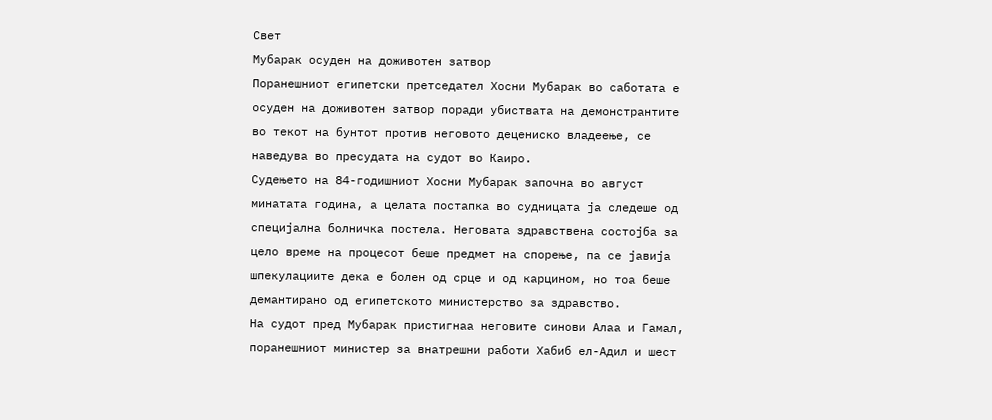Свет
Мубарак осуден на доживотен затвор
Поранешниот египетски претседател Хосни Мубарак во саботата е осуден на доживотен затвор поради убиствата на демонстрантите во текот на бунтот против неговото децениско владеење, се наведува во пресудата на судот во Каиро.
Судењето на 84-годишниот Хосни Мубарак започна во август минатата година, а целата постапка во судницата ја следеше од специјална болничка постела. Неговата здравствена состојба за цело време на процесот беше предмет на спорење, па се јавија шпекулациите дека е болен од срце и од карцином, но тоа беше демантирано од египетското министерство за здравство.
На судот пред Мубарак пристигнаа неговите синови Алаа и Гамал, поранешниот министер за внатрешни работи Хабиб ел-Адил и шест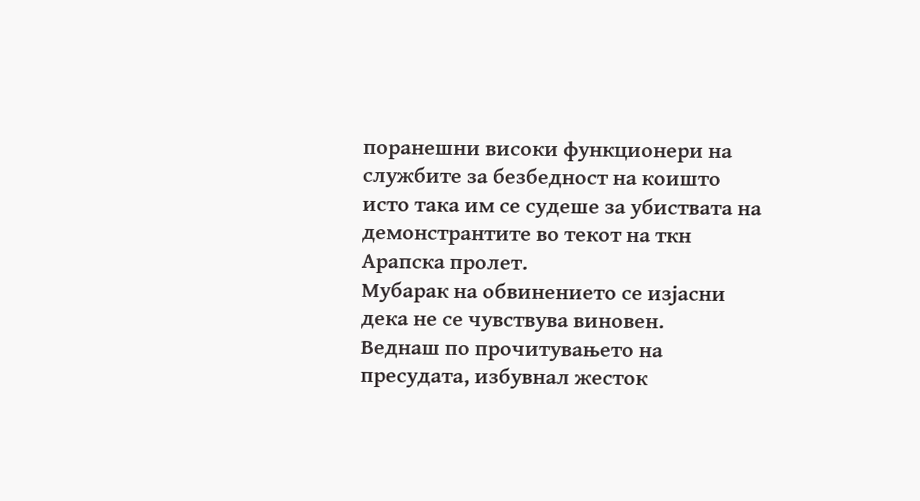поранешни високи функционери на службите за безбедност на коишто исто така им се судеше за убиствата на демонстрантите во текот на ткн Арапска пролет.
Мубарак на обвинението се изјасни дека не се чувствува виновен.
Веднаш по прочитувањето на пресудата, избувнал жесток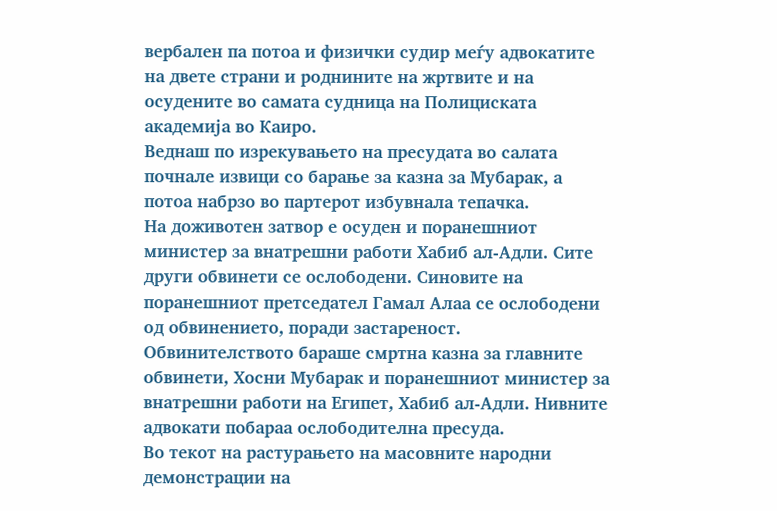вербален па потоа и физички судир меѓу адвокатите на двете страни и роднините на жртвите и на осудените во самата судница на Полициската академија во Каиро.
Веднаш по изрекувањето на пресудата во салата почнале извици со барање за казна за Мубарак, а потоа набрзо во партерот избувнала тепачка.
На доживотен затвор е осуден и поранешниот министер за внатрешни работи Хабиб ал-Адли. Сите други обвинети се ослободени. Синовите на поранешниот претседател Гамал Алаа се ослободени од обвинението, поради застареност.
Обвинителството бараше смртна казна за главните обвинети, Хосни Мубарак и поранешниот министер за внатрешни работи на Египет, Хабиб ал-Адли. Нивните адвокати побараа ослободителна пресуда.
Во текот на растурањето на масовните народни демонстрации на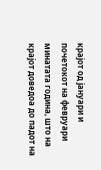крајот од јануари и почетокот на февруари минатата година, што на крајот доведоа до падот на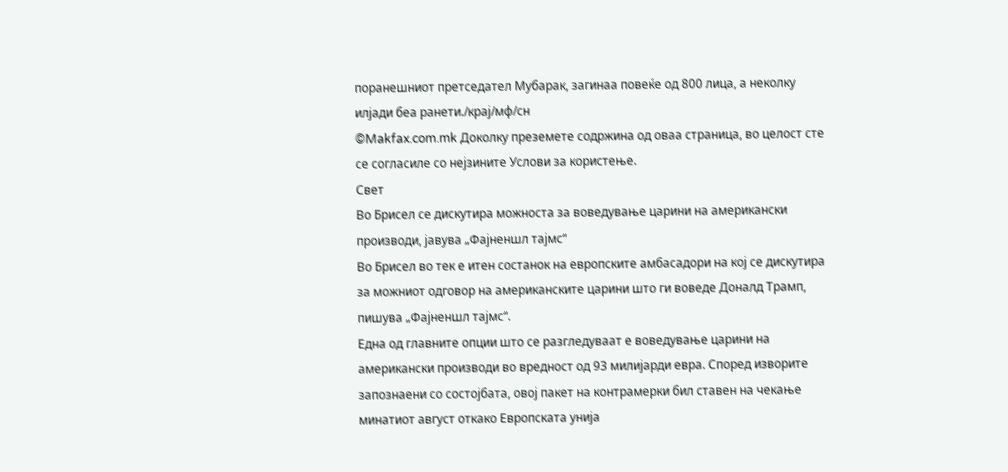поранешниот претседател Мубарак, загинаа повеќе од 800 лица, а неколку илјади беа ранети./крај/мф/сн
©Makfax.com.mk Доколку преземете содржина од оваа страница, во целост сте се согласиле со нејзините Услови за користење.
Свет
Во Брисел се дискутира можноста за воведување царини на американски производи, јавува „Фајненшл тајмс“
Во Брисел во тек е итен состанок на европските амбасадори на кој се дискутира за можниот одговор на американските царини што ги воведе Доналд Трамп, пишува „Фајненшл тајмс“.
Една од главните опции што се разгледуваат е воведување царини на американски производи во вредност од 93 милијарди евра. Според изворите запознаени со состојбата, овој пакет на контрамерки бил ставен на чекање минатиот август откако Европската унија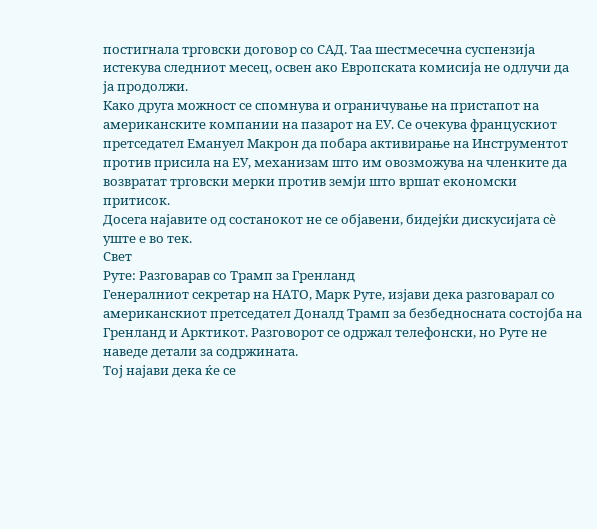постигнала трговски договор со САД. Таа шестмесечна суспензија истекува следниот месец, освен ако Европската комисија не одлучи да ја продолжи.
Како друга можност се спомнува и ограничување на пристапот на американските компании на пазарот на ЕУ. Се очекува францускиот претседател Емануел Макрон да побара активирање на Инструментот против присила на ЕУ, механизам што им овозможува на членките да возвратат трговски мерки против земји што вршат економски притисок.
Досега најавите од состанокот не се објавени, бидејќи дискусијата сè уште е во тек.
Свет
Руте: Разговарав со Трамп за Гренланд
Генералниот секретар на НАТО, Марк Руте, изјави дека разговарал со американскиот претседател Доналд Трамп за безбедносната состојба на Гренланд и Арктикот. Разговорот се одржал телефонски, но Руте не наведе детали за содржината.
Тој најави дека ќе се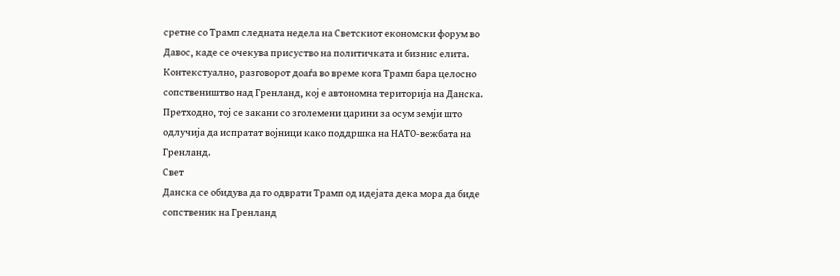сретне со Трамп следната недела на Светскиот економски форум во Давос, каде се очекува присуство на политичката и бизнис елита.
Контекстуално, разговорот доаѓа во време кога Трамп бара целосно сопствеништво над Гренланд, кој е автономна територија на Данска. Претходно, тој се закани со зголемени царини за осум земји што одлучија да испратат војници како поддршка на НАТО-вежбата на Гренланд.
Свет
Данска се обидува да го одврати Трамп од идејата дека мора да биде сопственик на Гренланд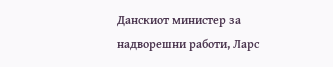Данскиот министер за надворешни работи, Ларс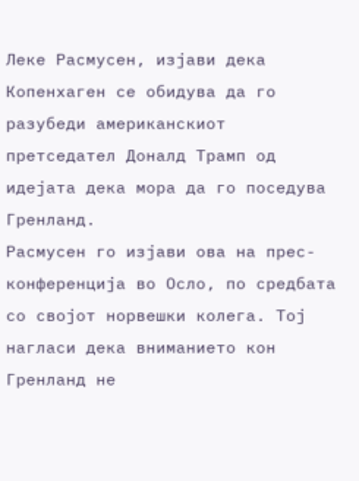Леке Расмусен, изјави дека Копенхаген се обидува да го разубеди американскиот претседател Доналд Трамп од идејата дека мора да го поседува Гренланд.
Расмусен го изјави ова на прес-конференција во Осло, по средбата со својот норвешки колега. Тој нагласи дека вниманието кон Гренланд не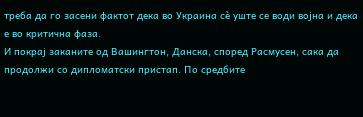треба да го засени фактот дека во Украина сè уште се води војна и дека е во критична фаза.
И покрај заканите од Вашингтон, Данска, според Расмусен, сака да продолжи со дипломатски пристап. По средбите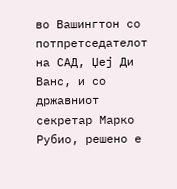во Вашингтон со потпретседателот на САД, Џеј Ди Ванс, и со државниот секретар Марко Рубио, решено е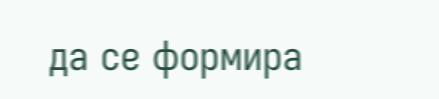да се формира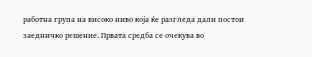работна група на високо ниво која ќе разгледа дали постои заедничко решение. Првата средба се очекува во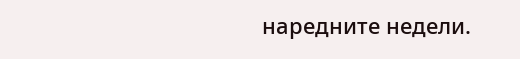наредните недели.